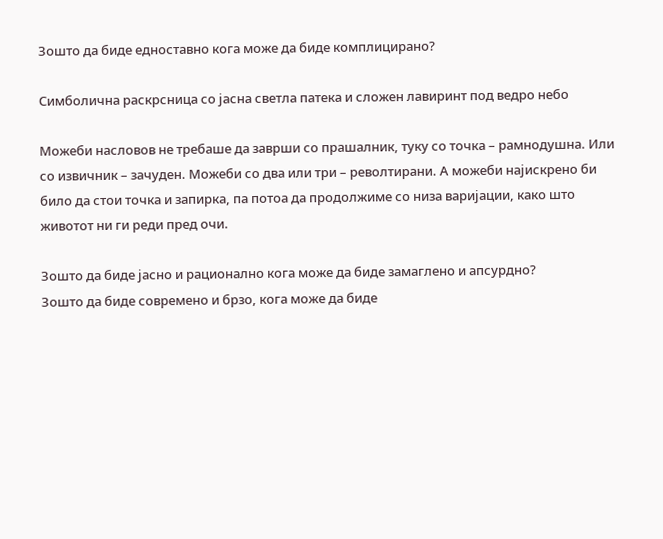Зошто да биде едноставно кога може да биде комплицирано?

Симболична раскрсница со јасна светла патека и сложен лавиринт под ведро небо

Можеби насловов не требаше да заврши со прашалник, туку со точка – рамнодушна. Или со извичник – зачуден. Можеби со два или три – револтирани. А можеби најискрено би било да стои точка и запирка, па потоа да продолжиме со низа варијации, како што животот ни ги реди пред очи.

Зошто да биде јасно и рационално кога може да биде замаглено и апсурдно?
Зошто да биде современо и брзо, кога може да биде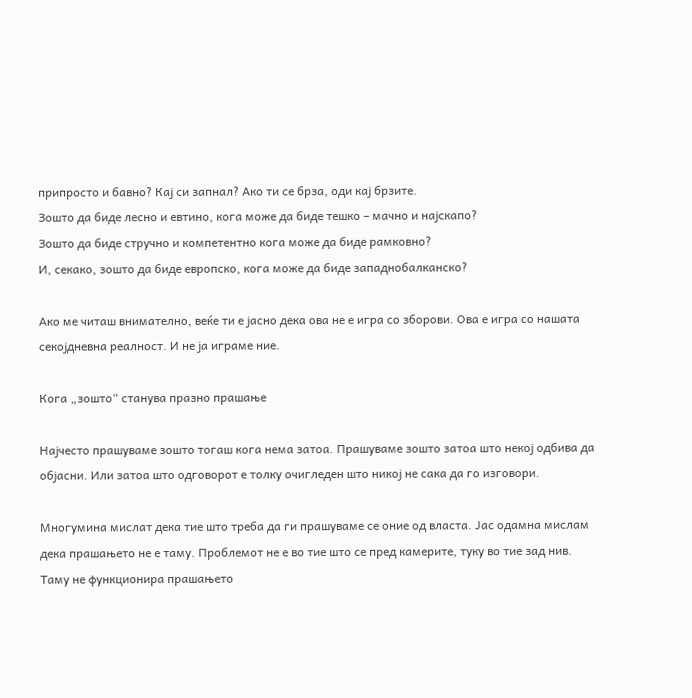припросто и бавно? Кај си запнал? Ако ти се брза, оди кај брзите.
Зошто да биде лесно и евтино, кога може да биде тешко – мачно и најскапо?
Зошто да биде стручно и компетентно кога може да биде рамковно?
И, секако, зошто да биде европско, кога може да биде западнобалканско?

Ако ме читаш внимателно, веќе ти е јасно дека ова не е игра со зборови. Ова е игра со нашата секојдневна реалност. И не ја играме ние.

Кога „зошто“ станува празно прашање

Најчесто прашуваме зошто тогаш кога нема затоа. Прашуваме зошто затоа што некој одбива да објасни. Или затоа што одговорот е толку очигледен што никој не сака да го изговори.

Многумина мислат дека тие што треба да ги прашуваме се оние од власта. Јас одамна мислам дека прашањето не е таму. Проблемот не е во тие што се пред камерите, туку во тие зад нив. Таму не функционира прашањето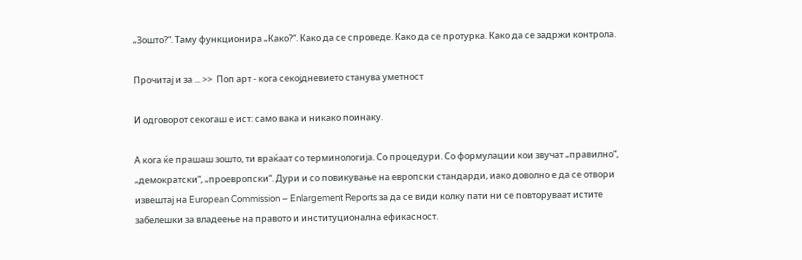„Зошто?“. Таму функционира „Како?“. Како да се спроведе. Како да се протурка. Како да се задржи контрола.

Прочитај и за ... >>  Поп арт - кога секојдневието станува уметност

И одговорот секогаш е ист: само вака и никако поинаку.

А кога ќе прашаш зошто, ти враќаат со терминологија. Со процедури. Со формулации кои звучат „правилно“, „демократски“, „проевропски“. Дури и со повикување на европски стандарди, иако доволно е да се отвори извештај на European Commission – Enlargement Reports за да се види колку пати ни се повторуваат истите забелешки за владеење на правото и институционална ефикасност.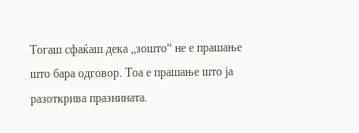Тогаш сфаќаш дека „зошто“ не е прашање што бара одговор. Тоа е прашање што ја разоткрива празнината.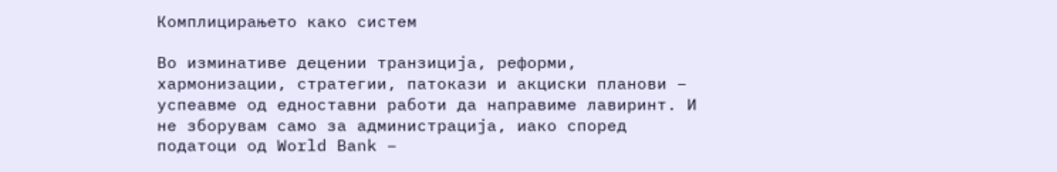Комплицирањето како систем

Во изминативе децении транзиција, реформи, хармонизации, стратегии, патокази и акциски планови – успеавме од едноставни работи да направиме лавиринт. И не зборувам само за администрација, иако според податоци од World Bank –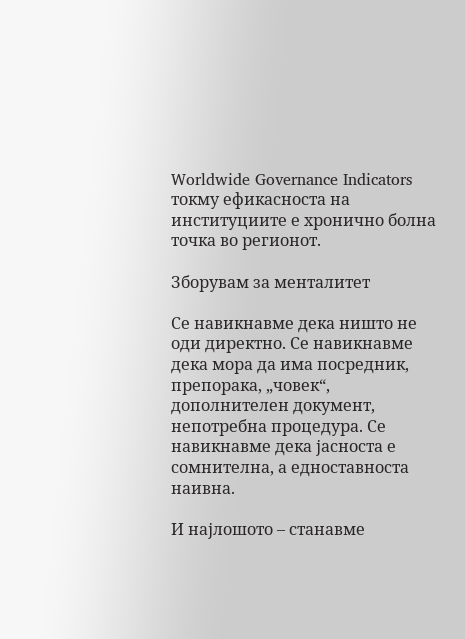Worldwide Governance Indicators токму ефикасноста на институциите е хронично болна точка во регионот.

Зборувам за менталитет

Се навикнавме дека ништо не оди директно. Се навикнавме дека мора да има посредник, препорака, „човек“, дополнителен документ, непотребна процедура. Се навикнавме дека јасноста е сомнителна, а едноставноста наивна.

И најлошото – станавме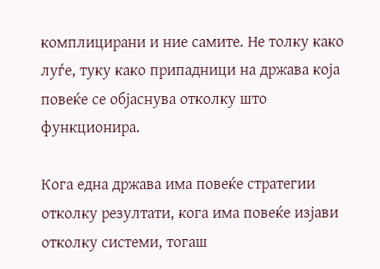комплицирани и ние самите. Не толку како луѓе, туку како припадници на држава која повеќе се објаснува отколку што функционира.

Кога една држава има повеќе стратегии отколку резултати, кога има повеќе изјави отколку системи, тогаш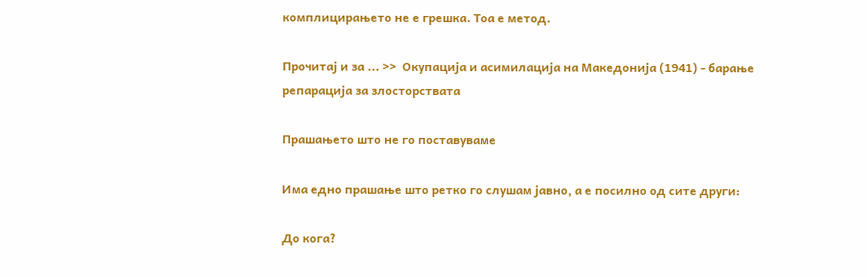комплицирањето не е грешка. Тоа е метод.

Прочитај и за ... >>  Окупација и асимилација на Македонија (1941) - барање репарација за злосторствата

Прашањето што не го поставуваме

Има едно прашање што ретко го слушам јавно, а е посилно од сите други:

До кога?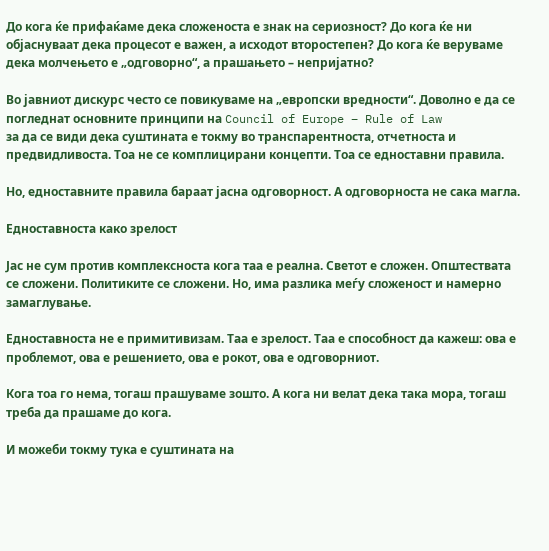До кога ќе прифаќаме дека сложеноста е знак на сериозност? До кога ќе ни објаснуваат дека процесот е важен, а исходот второстепен? До кога ќе веруваме дека молчењето е „одговорно“, а прашањето – непријатно?

Во јавниот дискурс често се повикуваме на „европски вредности“. Доволно е да се погледнат основните принципи на Council of Europe – Rule of Law
за да се види дека суштината е токму во транспарентноста, отчетноста и предвидливоста. Тоа не се комплицирани концепти. Тоа се едноставни правила.

Но, едноставните правила бараат јасна одговорност. А одговорноста не сака магла.

Едноставноста како зрелост

Јас не сум против комплексноста кога таа е реална. Светот е сложен. Општествата се сложени. Политиките се сложени. Но, има разлика меѓу сложеност и намерно замаглување.

Едноставноста не е примитивизам. Таа е зрелост. Таа е способност да кажеш: ова е проблемот, ова е решението, ова е рокот, ова е одговорниот.

Кога тоа го нема, тогаш прашуваме зошто. А кога ни велат дека така мора, тогаш треба да прашаме до кога.

И можеби токму тука е суштината на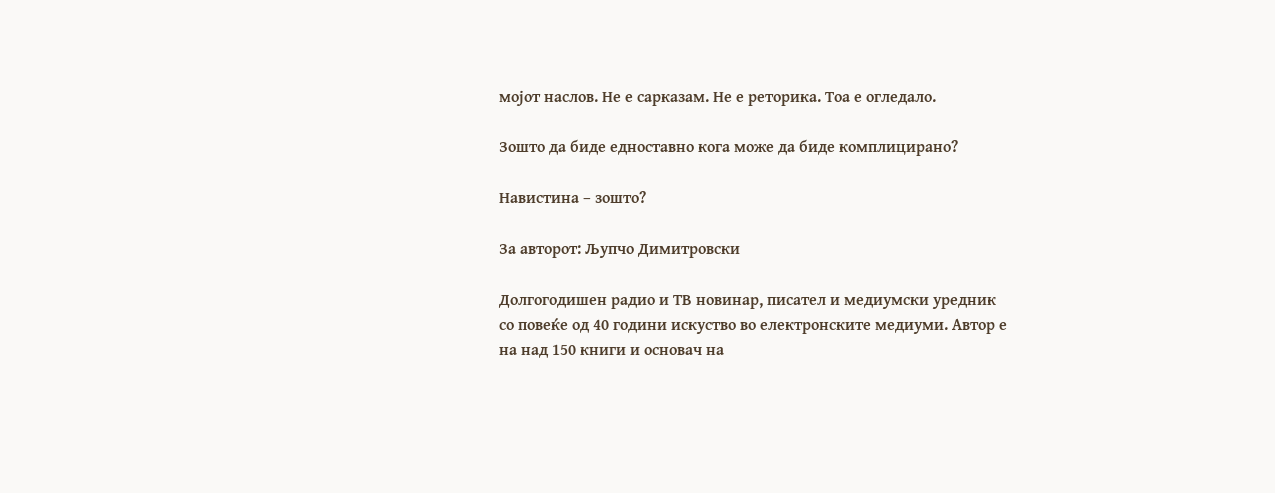мојот наслов. Не е сарказам. Не е реторика. Тоа е огледало.

Зошто да биде едноставно кога може да биде комплицирано?

Навистина – зошто?

За авторот: Љупчо Димитровски

Долгогодишен радио и ТВ новинар, писател и медиумски уредник со повеќе од 40 години искуство во електронските медиуми. Автор е на над 150 книги и основач на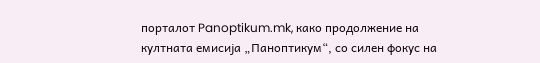порталот Panoptikum.mk, како продолжение на култната емисија „Паноптикум“, со силен фокус на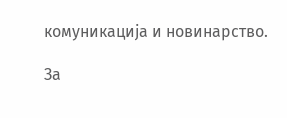комуникација и новинарство.

За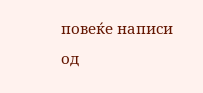повеќе написи од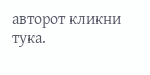авторот кликни тука.